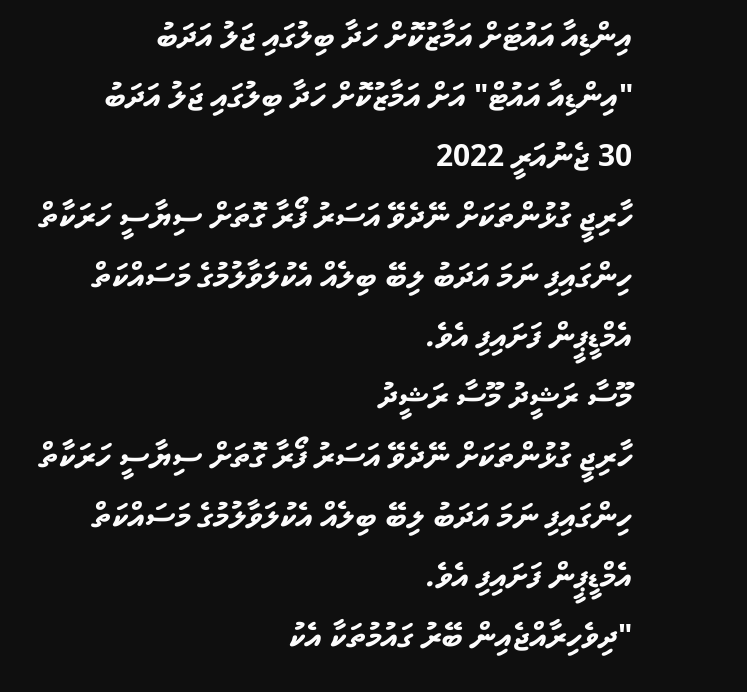އިންޑިއާ އައުޓަށް އަމާޒުކޮށް ހަދާ ބިލުގައި ޖަލު އަދަބު
"އިންޑިއާ އައުޓް" އަށް އަމާޒުކޮށް ހަދާ ބިލުގައި ޖަލު އަދަބު
30 ޖެނުއަރީ 2022
ހާރިޖީ ގުޅުންތަކަށް ނޭދެވޭ އަސަރު ފޯރާ ގޮތަށް ސިޔާސީ ހަރަކާތް ހިންގައިފި ނަމަ އަދަބު ލިބޭ ބިލެއް އެކުލަވާލުމުގެ މަސައްކަތް އެމްޑީޕީން ފަށައިފި އެވެ.
މޫސާ ރަޝީދު މޫސާ ރަޝީދު
ހާރިޖީ ގުޅުންތަކަށް ނޭދެވޭ އަސަރު ފޯރާ ގޮތަށް ސިޔާސީ ހަރަކާތް ހިންގައިފި ނަމަ އަދަބު ލިބޭ ބިލެއް އެކުލަވާލުމުގެ މަސައްކަތް އެމްޑީޕީން ފަށައިފި އެވެ.
"ދިވެހިރާއްޖެއިން ބޭރު ގައުމުތަކާ އެކު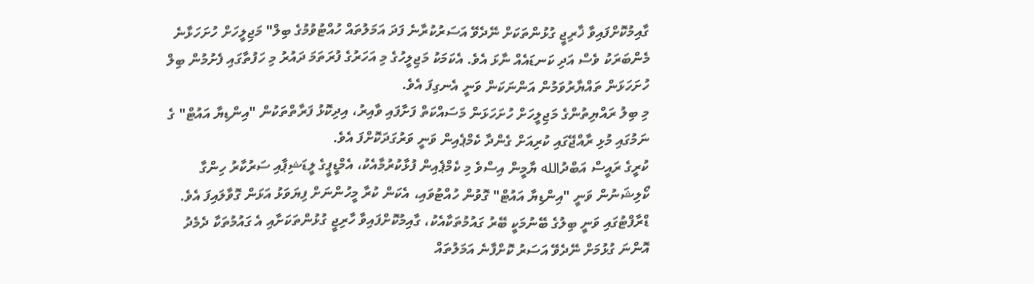ގާއިމުކޮށްފައިވާ ޚާރިޖީ ގުޅުންތަކަށް ނޭދެވޭ އަސަރުކުރާނެ ފަދަ އަމަލުތައް ހުއްޓުވުމުގެ ބިލް" މަޖިލީހަށް ހުށަހަޅާނެ މެންބަރަކު ވެސް އަދި ކަނޑައެއް ނާޅަ އެވެ. އެކަމަކު މަޖިލީހުގެ މި އަހަރުގެ ފުރަތަމަ ދައުރު މި ހަފުތާގައި ފެށުމުން ބިލް ހުށަހަޅަން ތައްޔާރުވަމުން އަންނަކަން ވަނީ އެނގިފަ އެވެ.
މި ބިލު ރައްޔިތުންގެ މަޖިލީހަށް ހުށަހަޅަން މަސައްކަތް ފަށާފައި ވާއިރު، އިދިކޮޅު ފަރާތްތަކުން "އިންޑިޔާ އައުޓް" ގެ ނަމުގައި މުޅި ރާއްޖޭގައި ކުރިއަށް ގެންދާ ކެމްޕެއިން ވަނީ ވަރުގަދަކޮށްފަ އެވެ.
ކުރީގެ ރައީސް އަބްދުالله ޔާމީން އިސްވެ މި ކެމްޕެއިން ފުޅާކުރުމާއެކު، އެމްޑީޕީގެ ލީޑަޝިޕާއި ސަރުކާރު ހިންގާ ކޯލިޝަނުން ވަނީ "އިންޑިޔާ އައުޓް" ގޮވުން ހުއްޓުވައި، އެކަން ކުރާ މީހުންނަށް ފިޔަވަޅު އަޅަން ގޮވާލައިފަ އެވެ.
ޑްރާފްޓުގައި ވަނީ ބިލުގެ ބޭނުމަކީ ބޭރު ގައުމުތަކާއެކު، ގާއިމުކޮށްފައިވާ ހާރިޖީ ގުޅުންތަކަށާއި އެ ގައުމުތަކާ ދެމެދު އޮންނަ ގުޅުމަށް ނޭދެވޭ އަސަރު ކޮށްފާނެ އަމަލުތައް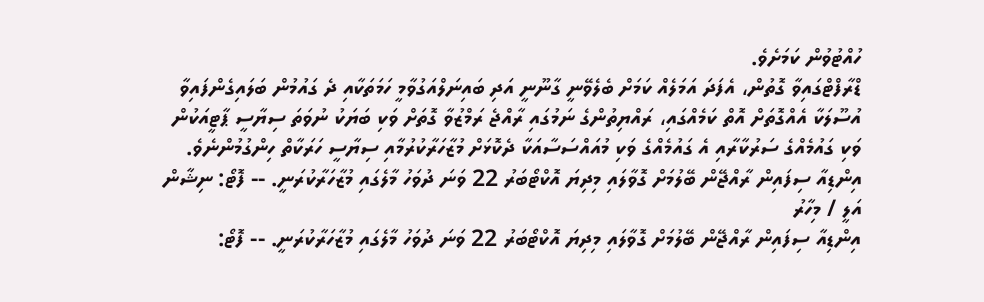ހުއްޓުވުން ކަމަށެވެ.
ޑްރާފްޓްގައިވާ ގޮތުން، އެފަދަ އަމަލެއް ކަމަށް ބެލެވޭނީ ގާނޫނީ އަދި ބައިނަލްއަގުވާމީ ހަމަތަކާއި ދެ ގައުމުން ބަލައިގެންފައިވާ އުސޫލަކާ އެއްގޮތަށް އޮތް ކަމެއްގައި، ރައްޔިތުންގެ ނަމުގައި ރާއްޖެ ރަމްޒުވާ ގޮތަށް ވަކި ބަޔަކު ނުވަތަ ސިޔާސީ ޕާޓީއަކުން ވަކި ގައުމެއްގެ ސަރުކާރާއި އެ ގައުމެއްގެ ވަކި މުއައްސަސާއަކާ ދެކޮޅަށް މުޒާހަރާކުރުމާއި ސިޔާސީ ހަރަކާތް ހިންގުމުންނެވެ.
އިންޑިއާ ސިފައިން ރާއްޖޭން ބޭލުމަށް ގޮވާލައި މިދިޔަ އޮކްޓޯބަރު 22 ވަނަ ދުވަހު މާލެގައި މުޒާހަރާކުރަނީ. -- ފޮޓޯ: ނިޝާން އަލީ / މިހާރު
އިންޑިއާ ސިފައިން ރާއްޖޭން ބޭލުމަށް ގޮވާލައި މިދިޔަ އޮކްޓޯބަރު 22 ވަނަ ދުވަހު މާލެގައި މުޒާހަރާކުރަނީ. -- ފޮޓޯ: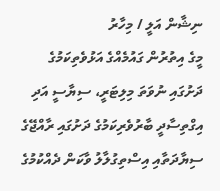ނިޝާން އަލީ / މިހާރު
މީގެ އިތުރުން ގައުމެއްގެ އަޅުވެތިކަމުގެ ދަށުގައި ނުވަތަ މިލިޓަރީ، ސިޔާސީ އަދި އިގްތިސާދީ ބާރުވެރިކަމުގެ ދަށުގައި ރާއްޖޭގެ ސިޔާދަތާއި އިސްތިގުލާލު ވާކަން ދެއްކުމުގެ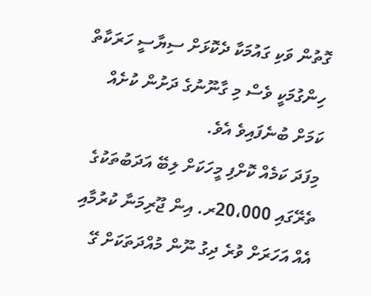ގޮތުން ވަކި ގައުމަކާ ދެކޮޅަށް ސިޔާސީ ހަރަކާތް ހިންގުމަކީ ވެސް މި ގާނޫނުގެ ދަށުން ކުށެއް ކަމަށް ބުނެފައިވެ އެވެ.
މިފަދަ ކަމެއް ކޮށްފި މީހަކަށް ލިބޭ އަދަބުތަކުގެ ތެރޭގައި 20،000ރ. އިން ޖޫރިމަނާ ކުރުމާއި އެއް އަހަރަށް ވުރެ ދިގު ނޫން މުއްދަތަކަށް ގޭ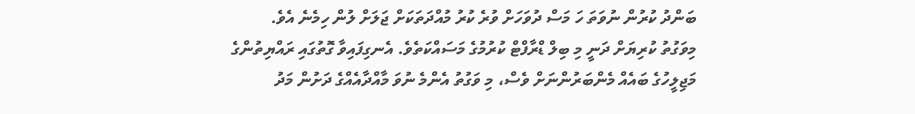ބަންދު ކުރުން ނުވަތަ ހަ މަސް ދުވަހަށް ވުރެ ކުރު މުއްދަތަކަށް ޖަލަށް ލުން ހިމެނެ އެވެ.
މިވަގުތު ކުރިޔަށް ދަނީ މި ބިލް ޑްރާފްޓް ކުރުމުގެ މަސައްކަތެވެ. އެނގިފައިވާ ގޮތުގައި ރައްޔިތުންގެ މަޖިލީހުގެ ބައެއް މެންބަރުންނަށް ވެސް، މި ވަގުތު އެންމެ ނުވަ މާއްދާއެއްގެ ދަށުން މަދު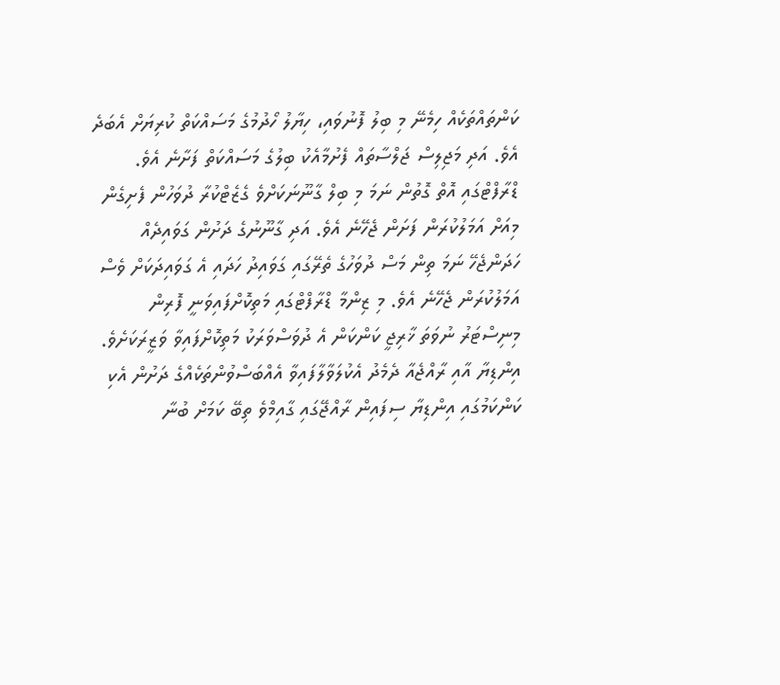ކަންތައްތަކެއް ހިމެނޭ މި ބިލު ފޮނުވައި، ހިޔާލު ހޯދުމުގެ މަސައްކަތް ކުރިޔަށް އެބަދެ އެވެ. އަދި މަޖިލިސް ޖަލްސާތައް ފެށުމާއެކު ބިލުގެ މަސައްކަތް ފަށާނެ އެވެ.
ޑްރާފްޓްގައި އޮތް ގޮތުން ނަމަ މި ބިލް ގާނޫނަކަށްވެ ގެޒެޓްކުރާ ދުވަހުން ފެށިގެން މިއަށް އަމަލުކުރަން ފަށަން ޖެހޭނެ އެވެ. އަދި ގާނޫނުގެ ދަށުން ގަވައިދެއް ހަދަންޖެހޭ ނަމަ ތިން މަސް ދުވަހުގެ ތެރޭގައި ގަވައިދު ހަދައި އެ ގަވައިދަކަށް ވެސް އަމަލުކުރަން ޖެހޭނެ އެވެ. މި ޒިންމާ ޑްރާފްޓްގައި މަތިކޮށްފައިވަނީ ފޮރިން މިނިސްޓަރު ނުވަތަ ޚާރިޖީ ކަންކަން އެ ދުވަސްވަރަކު މަތިކޮށްފައިވާ ވަޒީރަކަށެވެ.
އިންޑިޔާ އާއި ރާއްޖެއާ ދެމެދު އެކުލަވާލާފައިވާ އެއްބަސްވުންތަކެއްގެ ދަށުން އެކި ކަންކަމުގައި އިންޑިޔާ ސިފައިން ރާއްޖޭގައި ގާއިމްވެ ތިބޭ ކަމަށް ބުނާ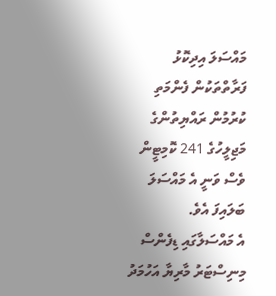މައްސަލަ އިދިކޮޅު ފަރާތްތަކުން ފެންމަތި ކުރުމުން ރައްޔިތުންގެ މަޖިލީހުގެ 241 ކޮމިޓީން ވެސް ވަނީ އެ މައްސަލަ ބަލައިފަ އެވެ.
އެ މައްސަލާގައި ޑިފެންސް މިނިސްޓަރު މާރިޔާ އަހުމަދު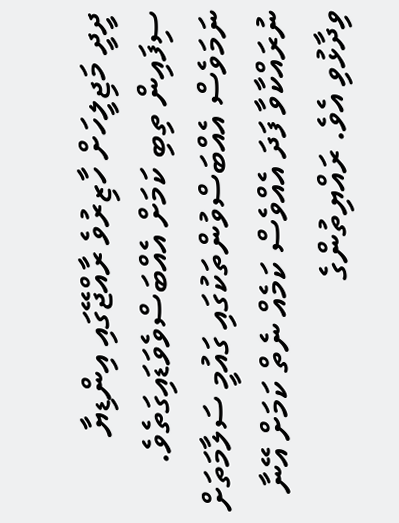ދީދީ މަޖިލީހަށް ހާޒިރުވެ ރާއްޖޭގައި އިންޑިޔާ ސިފައިން ތިބި ކަމަށް އެއްބަސްވެވަޑައިގަތެވެ. ނަމަވެސް އެއްބަސްވުންތަކުގައި ގައުމީ ސަލާމަތަށް ނުރައްކާވާ ފަދަ އެއްވެސް ކަމެއް ނެތް ކަމަށް އޭނާ ވިދާޅުވި އެވެ. ރައްޔިތުންގެ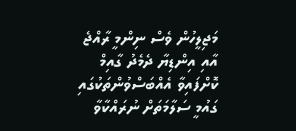މަޖިލީހުން ވެސް ނިންމީ ރާއްޖެ އާއި އިންޑިޔާ ދެމެދު ގާއިމް ކޮށްފައިވާ އެއްބަސްވުންތަކުގައި ގައުމީ ސަލާމަތަށް ނުރައްކާވާ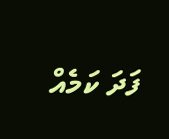ފަދަ ކަމެއް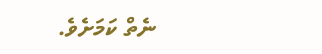ނެތް ކަމަށެވެ.